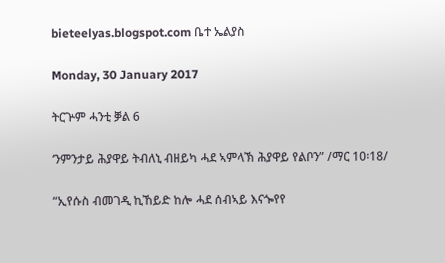bieteelyas.blogspot.com ቤተ ኤልያስ

Monday, 30 January 2017

ትርጕም ሓንቲ ቓል 6

‘ንምንታይ ሕያዋይ ትብለኒ ብዘይካ ሓደ ኣምላኽ ሕያዋይ የልቦን” /ማር 10፡18/

“ኢየሱስ ብመገዲ ኪኸይድ ከሎ ሓደ ሰብኣይ እናጐየየ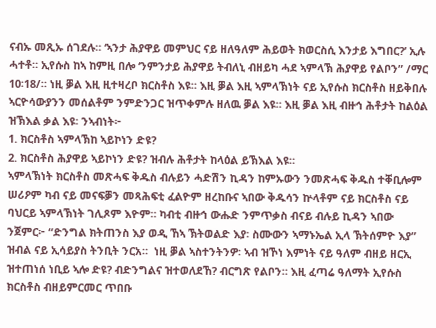ናብኡ መጺኡ ሰገደሉ። ‘ኣንታ ሕያዋይ መምህር ናይ ዘለዓለም ሕይወት ክወርስሲ እንታይ እግበር?’ ኢሉ ሓተቶ። ኢየሱስ ከኣ ከምዚ በሎ ‘ንምንታይ ሕያዋይ ትብለኒ ብዘይካ ሓደ ኣምላኽ ሕያዋይ የልቦን” /ማር 10፡18/። ነዚ ቓል እዚ ዚተዛረቦ ክርስቶስ እዩ። እዚ ቓል እዚ ኣምላኽነት ናይ ኢየሱስ ክርስቶስ ዘይቅበሉ ኣርዮሳውያንን መሰልቶም ንምድንጋር ዝጥቀምሉ ዘለዉ ቓል እዩ። እዚ ቓል እዚ ብዙኅ ሕቶታት ከልዕል ዝኽእል ቃል እዩ፡ ንኣብነት፦
1. ክርስቶስ ኣምላኽከ ኣይኮነን ድዩ?
2. ክርስቶስ ሕያዋይ ኣይኮነን ድዩ? ዝብሉ ሕቶታት ከላዕል ይኽእል እዩ።
ኣምላኽነት ክርስቶስ መጽሓፍ ቅዱስ ብሉይን ሓድሽን ኪዳን ከምኡውን ንመጽሓፍ ቅዱስ ተቐቢሎም ሠሪዖም ካብ ናይ መናፍቓን መጻሕፍቲ ፈልዮም ዘረከቡና ኣበው ቅዱሳን ኵላቶም ናይ ክርስቶስ ናይ ባህርይ ኣምላኽነት ገሊጾም እዮም። ካብቲ ብዙኅ ውሑድ ንምጥቃስ ብናይ ብሉይ ኪዳን ኣበው ንጀምር፦ “ድንግል ክትጠንስ እያ ወዲ ኸኣ ኽትወልድ እያ፡ ስሙውን ኣማኑኤል ኢላ ኽትሰምዮ እያ” ዝብል ናይ ኢሳይያስ ትንቢት ንርአ።  ነዚ ቓል ኣስተንትንዎ፡ ኣብ ዝኾነ እምነት ናይ ዓለም ብዘይ ዘርኢ ዝተጠነሰ ነቢይ ኣሎ ድዩ? ብድንግልና ዝተወለደኸ? ብርግጽ የልቦን። እዚ ፈጣሬ ዓለማት ኢየሱስ ክርስቶስ ብዘይምርመር ጥበቡ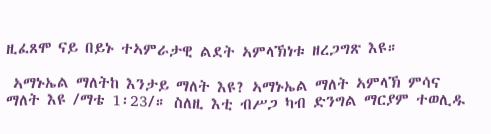ዚፈጸሞ ናይ በይኑ ተኣምራታዊ ልደት ኣምላኽነቱ ዘረጋግጽ እዩ።

 ኣማኑኤል ማለትከ እንታይ ማለት እዩ? ኣማኑኤል ማለት ኣምላኽ ምሳና ማለት እዩ /ማቴ 1፡23/። ስለዚ እቲ ብሥጋ ካብ ድንግል ማርያም ተወሊዱ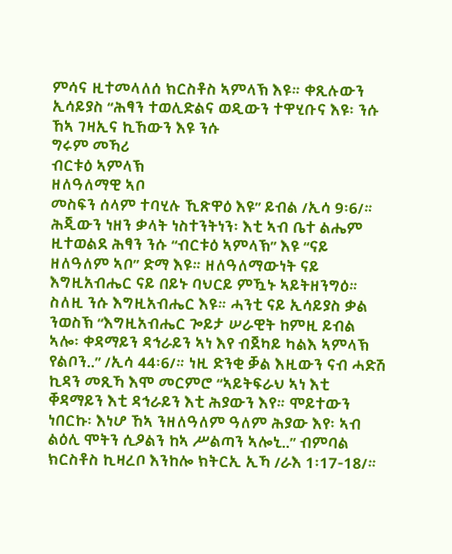ምሳና ዚተመላለሰ ክርስቶስ ኣምላኽ እዩ። ቀጺሉውን ኢሳይያስ “ሕፃን ተወሊድልና ወዲውን ተዋሂቡና እዩ፡ ንሱ ኸኣ ገዛኢና ኪኸውን እዩ ንሱ
ግሩም መኻሪ
ብርቱዕ ኣምላኽ
ዘለዓለማዊ ኣቦ
መስፍን ሰላም ተባሂሉ ኺጽዋዕ እዩ” ይብል /ኢሳ 9፡6/። ሕጂውን ነዘን ቃላት ነስተንትነን፡ እቲ ኣብ ቤተ ልሔም ዚተወልደ ሕፃን ንሱ “ብርቱዕ ኣምላኽ” እዩ “ናይ ዘለዓለም ኣቦ” ድማ እዩ። ዘለዓለማውነት ናይ እግዚአብሔር ናይ በይኑ ባህርይ ምዃኑ ኣይትዘንግዕ። ስለዚ ንሱ እግዚአብሔር እዩ። ሓንቲ ናይ ኢሳይያስ ቃል ንወስኽ “እግዚአብሔር ጐይታ ሠራዊት ከምዚ ይብል ኣሎ፡ ቀዳማይን ዳኅራይን ኣነ እየ ብጀካይ ካልእ ኣምላኽ የልቦን..” /ኢሳ 44፡6/። ነዚ ድንቂ ቓል እዚውን ናብ ሓድሽ ኪዳን መጺኻ እሞ መርምሮ “ኣይትፍራህ ኣነ እቲ ቐዳማይን እቲ ዳኅራይን እቲ ሕያውን እየ። ሞይተውን ነበርኩ፡ እነሆ ኸኣ ንዘለዓለም ዓለም ሕያው እየ፡ ኣብ ልዕሊ ሞትን ሲዖልን ከኣ ሥልጣን ኣሎኒ..” ብምባል ክርስቶስ ኪዛረቦ እንከሎ ክትርኢ ኢኻ /ራእ 1፡17-18/።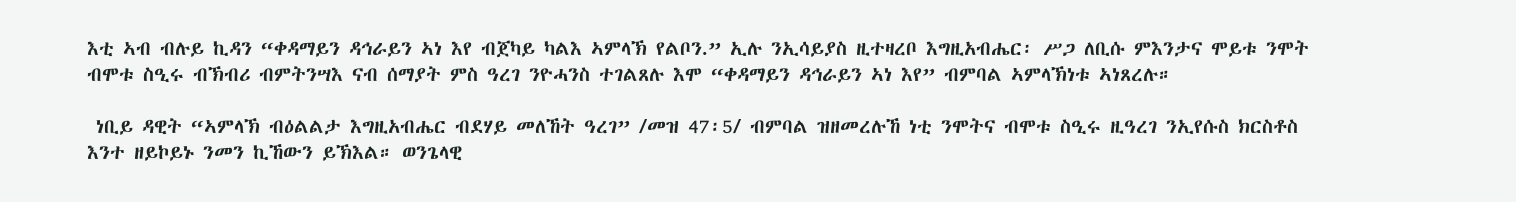እቲ ኣብ ብሉይ ኪዳን “ቀዳማይን ዳኅራይን ኣነ እየ ብጀካይ ካልእ ኣምላኽ የልቦን.” ኢሉ ንኢሳይያስ ዚተዛረቦ እግዚአብሔር፡ ሥጋ ለቢሱ ምእንታና ሞይቱ ንሞት ብሞቱ ስዒሩ ብኽብሪ ብምትንሣእ ናብ ሰማያት ምስ ዓረገ ንዮሓንስ ተገልጸሉ እሞ “ቀዳማይን ዳኅራይን ኣነ እየ” ብምባል ኣምላኽነቱ ኣነጸረሉ።

 ነቢይ ዳዊት “ኣምላኽ ብዕልልታ እግዚአብሔር ብደሃይ መለኸት ዓረገ” /መዝ 47፡5/ ብምባል ዝዘመረሉኸ ነቲ ንሞትና ብሞቱ ስዒሩ ዚዓረገ ንኢየሱስ ክርስቶስ እንተ ዘይኮይኑ ንመን ኪኸውን ይኽእል። ወንጌላዊ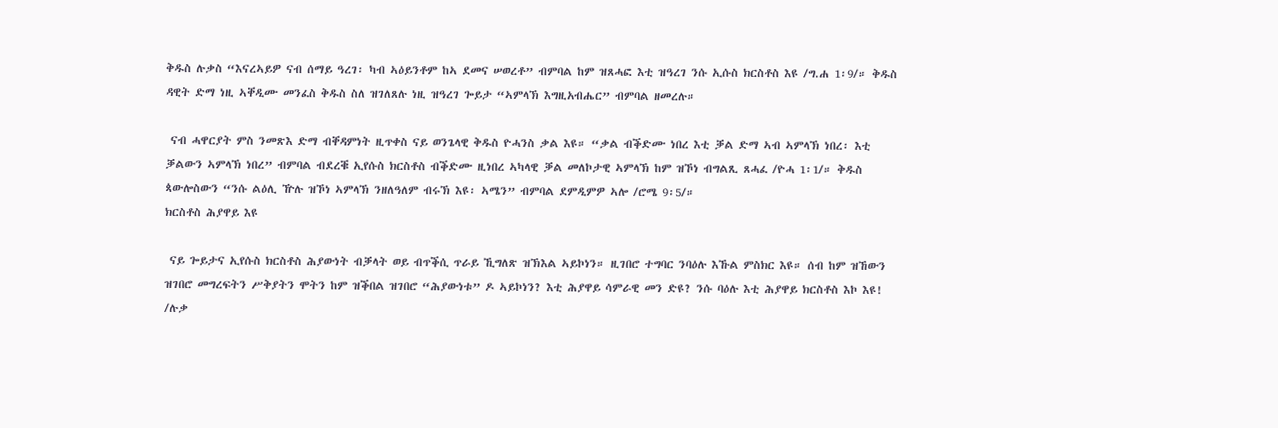ቅዱስ ሉቃስ “እናረኣይዎ ናብ ሰማይ ዓረገ፡ ካብ ኣዕይንቶም ከኣ ደመና ሠወረቶ” ብምባል ከም ዝጸሓፎ እቲ ዝዓረገ ንሱ ኢሱስ ክርስቶስ እዩ /ግ.ሐ 1፡9/። ቅዱስ ዳዊት ድማ ነዚ ኣቐዲሙ መንፈስ ቅዱስ ስለ ዝገለጸሉ ነዚ ዝዓረገ ጐይታ “ኣምላኽ እግዚአብሔር” ብምባል ዘመረሉ።

 ናብ ሓዋርያት ምስ ንመጽእ ድማ ብቐዳምነት ዚጥቀስ ናይ ወንጌላዊ ቅዱስ ዮሓንስ ቃል እዩ። “ቃል ብቕድሙ ነበረ እቲ ቓል ድማ ኣብ ኣምላኽ ነበረ፡ እቲ ቓልውን ኣምላኽ ነበረ” ብምባል ብደረቑ ኢየሱስ ክርስቶስ ብቕድሙ ዚነበረ ኣካላዊ ቓል መለኮታዊ ኣምላኽ ከም ዝኾነ ብግልጺ ጸሓፈ /ዮሓ 1፡1/። ቅዱስ ጳውሎስውን “ንሱ ልዕሊ ዅሉ ዝኾነ ኣምላኽ ንዘለዓለም ብሩኽ እዩ፡ ኣሜን” ብምባል ደምዲምዎ ኣሎ /ሮሜ 9፡5/።
ክርስቶስ ሕያዋይ እዩ

 ናይ ጐይታና ኢየሱስ ክርስቶስ ሕያውነት ብቓላት ወይ ብጥቕሲ ጥራይ ኺግለጽ ዝኽእል ኣይኮነን። ዚገበሮ ተግባር ንባዕሉ እኹል ምስክር እዩ። ሰብ ከም ዝኸውን ዝገበሮ መግረፍትን ሥቅያትን ሞትን ከም ዝቕበል ዝገበሮ “ሕያውነቱ” ዶ ኣይኮነን? እቲ ሕያዋይ ሳምራዊ መን ድዩ? ንሱ ባዕሉ እቲ ሕያዋይ ክርስቶስ እኮ እዩ! /ሉቃ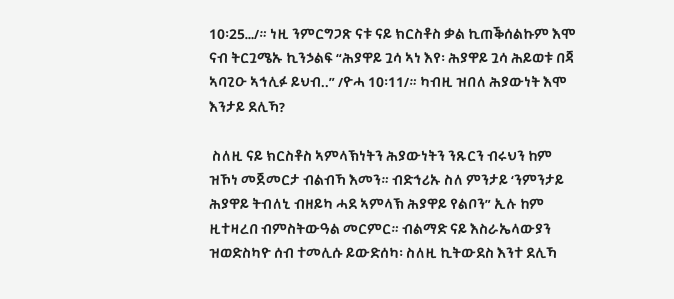10፡25…/። ነዚ ንምርግጋጽ ናቱ ናይ ክርስቶስ ቃል ኪጠቕሰልኩም እሞ ናብ ትርጓሜኡ ኪንኃልፍ “ሕያዋይ ጓሳ ኣነ እየ፡ ሕያዋይ ጓሳ ሕይወቱ በጃ ኣባጊዑ ኣኅሊፉ ይህብ..” /ዮሓ 10፡11/። ካብዚ ዝበለ ሕያውነት እሞ እንታይ ደሊኻ?

 ስለዚ ናይ ክርስቶስ ኣምላኽነትን ሕያውነትን ንጹርን ብሩህን ከም ዝኾነ መጀመርታ ብልብኻ እመን። ብድኅሪኡ ስለ ምንታይ ‘ንምንታይ ሕያዋይ ትብለኒ ብዘይካ ሓደ ኣምላኽ ሕያዋይ የልቦን” ኢሉ ከም ዚተዛረበ ብምስትውዓል መርምር። ብልማድ ናይ እስራኤላውያን ዝወድስካዮ ሰብ ተመሊሱ ይውድሰካ፡ ስለዚ ኪትውደስ እንተ ደሊኻ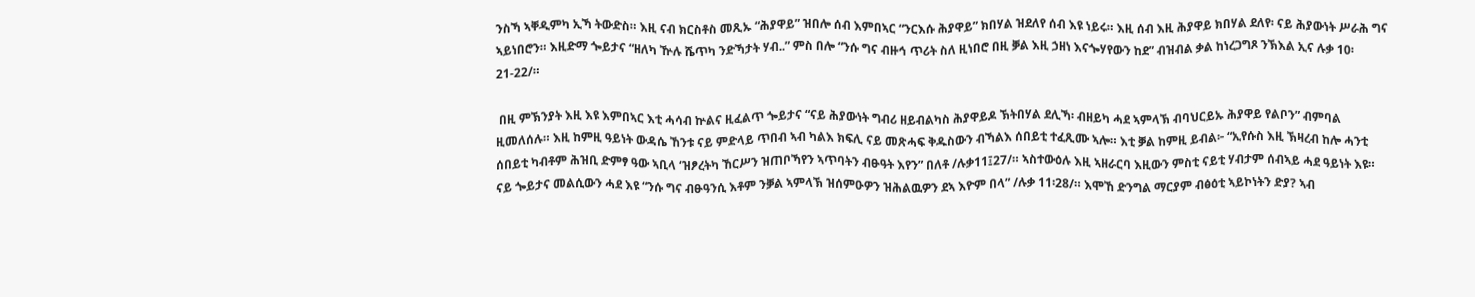ንስኻ ኣቐዲምካ ኢኻ ትውድስ። እዚ ናብ ክርስቶስ መጺኡ “ሕያዋይ” ዝበሎ ሰብ እምበኣር “ንርእሱ ሕያዋይ” ክበሃል ዝደለየ ሰብ እዩ ነይሩ። እዚ ሰብ እዚ ሕያዋይ ክበሃል ደለየ፡ ናይ ሕያውነት ሥራሕ ግና ኣይነበሮን። እዚድማ ጐይታና “ዘለካ ዅሉ ሼጥካ ንድኻታት ሃብ..” ምስ በሎ “ንሱ ግና ብዙኅ ጥሪት ስለ ዚነበሮ በዚ ቓል እዚ ኃዘነ እናጐሃየውን ከደ” ብዝብል ቃል ከነረጋግጾ ንኽእል ኢና ሉቃ 10፡21-22/።

 በዚ ምኽንያት እዚ እዩ እምበኣር እቲ ሓሳብ ኵልና ዚፈልጥ ጐይታና “ናይ ሕያውነት ግብሪ ዘይብልካስ ሕያዋይዶ ኽትበሃል ደሊኻ፡ ብዘይካ ሓደ ኣምላኽ ብባህርይኡ ሕያዋይ የልቦን” ብምባል ዚመለሰሉ። እዚ ከምዚ ዓይነት ውዳሴ ኸንቱ ናይ ምድላይ ጥበብ ኣብ ካልእ ክፍሊ ናይ መጽሓፍ ቅዱስውን ብኻልእ ሰበይቲ ተፈጺሙ ኣሎ። እቲ ቓል ከምዚ ይብል፦ “ኢየሱስ እዚ ኽዛረብ ከሎ ሓንቲ ሰበይቲ ካብቶም ሕዝቢ ድምፃ ዓው ኣቢላ ‘ዝፆረትካ ኸርሥን ዝጠቦኻየን ኣጥባትን ብፁዓት እየን” በለቶ /ሉቃ11፤27/። ኣስተውዕሉ እዚ ኣዘራርባ እዚውን ምስቲ ናይቲ ሃብታም ሰብኣይ ሓደ ዓይነት እዩ። ናይ ጐይታና መልሲውን ሓደ እዩ “ንሱ ግና ብፁዓንሲ እቶም ንቓል ኣምላኽ ዝሰምዑዎን ዝሕልዉዎን ደኣ እዮም በላ” /ሉቃ 11፡28/። እሞኸ ድንግል ማርያም ብፅዕቲ ኣይኮነትን ድያ? ኣብ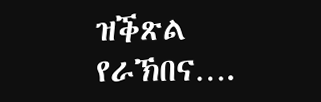ዝቕጽል የራኽበና….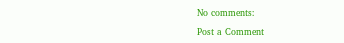No comments:

Post a Comment